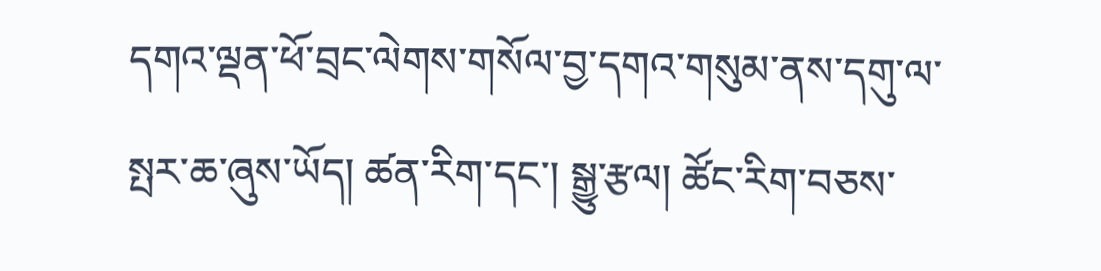དགའ་ལྡན་ཕོ་བྲང་ལེགས་གསོལ་བྱ་དགའ་གསུམ་ནས་དགུ་ལ་སྤར་ཆ་ཞུས་ཡོད། ཚན་རིག་དང་། སྒྱུ་རྩལ། ཚོང་རིག་བཅས་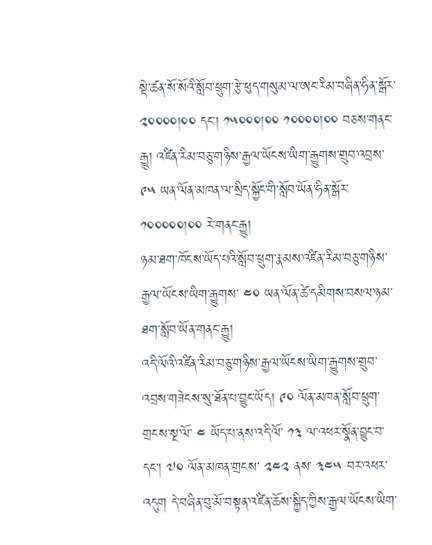སྡེ་ཚན་སོ་སོའི་སློབ་ཕྲུག་རྩེ་ཕུད་གསུམ་ལ་ཨང་རིམ་བཞིན་ཧིན་སྒོར་ ༢༠༠༠༠།༠༠ དང་། ༡༥༠༠༠།༠༠ ༡༠༠༠༠།༠༠ བཅས་གནང་རྒྱུ། འཛིན་རིམ་བཅུ་གཉིས་རྒྱལ་ཡོངས་ཡིག་རྒྱུགས་གྲུབ་འབྲས་ ༩༥ ཡན་ལོན་མཁན་ལ་སྲིད་སྐྱོང་གི་སློབ་ཡོན་ཧིན་སྒོར་ ༡༠༠༠༠༠།༠༠ རེ་གནང་རྒྱུ།
ཉམ་ཐག་ཁོངས་ཡོད་པའི་སློབ་ཕྲུག་རྣམས་འཛིན་རིམ་བཅུ་གཉིས་རྒྱལ་ཡོངས་ཡིག་རྒྱུགས་ ༤༠ ཡན་ལོན་ཚེ་དམིགས་བསལ་ཉམ་ཐག་སློབ་ཡོན་གནང་རྒྱུ།
འདི་ལོའི་འཛིན་རིམ་བཅུ་གཉིས་རྒྱལ་ཡོངས་ཡིག་རྒྱུགས་གྲུབ་འབྲས་གཟེངས་སུ་ཐོན་པ་བྱུང་ཡོད། ༩༠ ལོན་མཁན་སློབ་ཕྲུག་གྲངས་སྔ་ལོ་ ༤ ཡོད་པ་ནས་འདི་ལོ་ ༡༣ ལ་འཕར་སྣོན་བྱུང་བ་དང་། ༧༠ ལོན་མཁན་གྲངས་ ༢༤༢ ནས་ ༣༤༥ བར་འཕར་འདུག དེ་བཞིན་བུ་མོ་བསྟན་འཛིན་ཆོས་སྐྱིད་ཀྱིས་རྒྱལ་ཡོངས་ཡིག་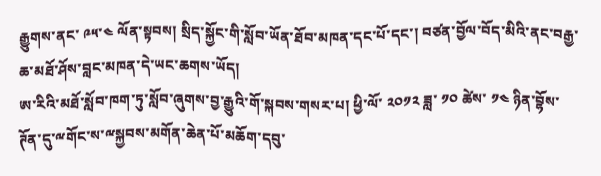རྒྱུགས་ནང་ ༩༥་༤ ལོན་སྟབས། སྲིད་སྐྱོང་གི་སློབ་ཡོན་ཐོབ་མཁན་དང་པོ་དང་། བཙན་བྱོལ་བོད་མིའི་ནང་བརྒྱ་ཆ་མཐོ་ཤོས་བླང་མཁན་དེ་ཡང་ཆགས་ཡོད།
ཨ་རིའི་མཐོ་སློབ་ཁག་ཏུ་སློབ་ཞུགས་བྱ་རྒྱུའི་གོ་སྐབས་གསར་པ། ཕྱི་ལོ་ ༢༠༡༢ ཟླ་ ༡༠ ཚེས་ ༡༤ ཉིན་བྷོས་ཊོན་དུ་ྋགོང་ས་ྋསྐྱབས་མགོན་ཆེན་པོ་མཆོག་དབུ་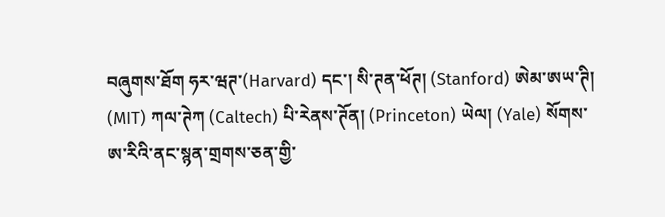བཞུགས་ཐོག ཧར་ཝཊ་(Harvard) དང་། སི་ཊན་ཕོཊ། (Stanford) ཨེམ་ཨཡ་ཊི། (MIT) ཀལ་ཊེཀ (Caltech) པི་རེནས་ཊོན། (Princeton) ཡེལ། (Yale) སོགས་ཨ་རིའི་ནང་སྙན་གྲགས་ཅན་གྱི་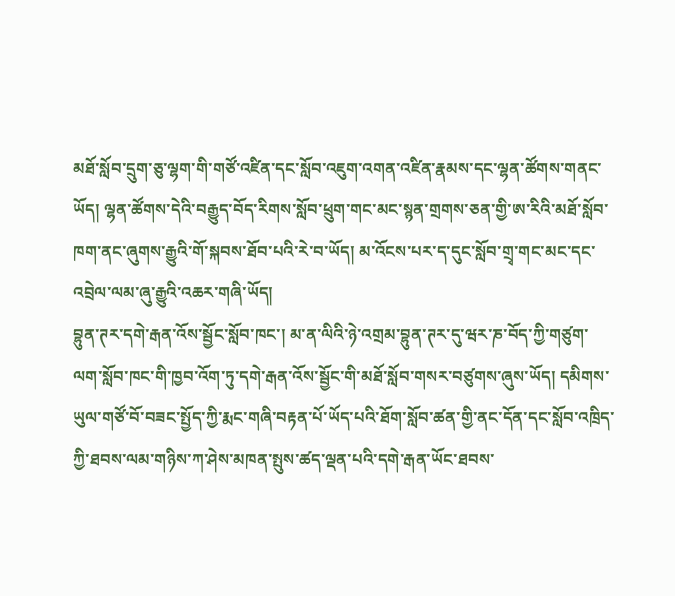མཐོ་སློབ་དྲུག་ཅུ་ལྷག་གི་གཙོ་འཛིན་དང་སློབ་འཇུག་འགན་འཛིན་རྣམས་དང་ལྷན་ཚོགས་གནང་ཡོད། ལྷན་ཚོགས་དེའི་བརྒྱུད་བོད་རིགས་སློབ་ཕྲུག་གང་མང་སྙན་གྲགས་ཅན་གྱི་ཨ་རིའི་མཐོ་སློབ་ཁག་ནང་ཞུགས་རྒྱུའི་གོ་སྐབས་ཐོབ་པའི་རེ་བ་ཡོད། མ་འོངས་པར་ད་དུང་སློབ་གྲྭ་གང་མང་དང་འབྲེལ་ལམ་ཞུ་རྒྱུའི་འཆར་གཞི་ཡོད།
བྷུན་ཊར་དགེ་རྒན་འོས་སྦྱོང་སློབ་ཁང་། མ་ན་ལིའི་ཉེ་འགྲམ་བྷུན་ཊར་དུ་ཝར་ཎ་བོད་ཀྱི་གཙུག་ལག་སློབ་ཁང་གི་ཁྱབ་འོག་ཏུ་དགེ་རྒན་འོས་སྦྱོང་གི་མཐོ་སློབ་གསར་བཙུགས་ཞུས་ཡོད། དམིགས་ཡུལ་གཙོ་བོ་བཟང་སྤྱོད་ཀྱི་རྨང་གཞི་བརྟན་པོ་ཡོད་པའི་ཐོག་སློབ་ཚན་གྱི་ནང་དོན་དང་སློབ་འཁྲིད་ཀྱི་ཐབས་ལམ་གཉིས་ཀ་ཤེས་མཁན་སྤུས་ཚད་ལྡན་པའི་དགེ་རྒན་ཡོང་ཐབས་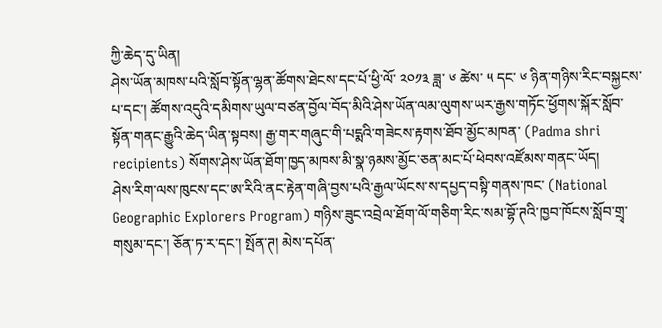ཀྱི་ཆེད་དུ་ཡིན།
ཤེས་ཡོན་མཁས་པའི་སློབ་སྟོན་ལྷན་ཚོགས་ཐེངས་དང་པོ་ཕྱི་ལོ་ ༢༠༡༣ ཟླ་ ༦ ཚེས་ ༥ དང་ ༦ ཉིན་གཉིས་རིང་བསྐྱངས་པ་དང་། ཚོགས་འདུའི་དམིགས་ཡུལ་བཙན་བྱོལ་བོད་མིའི་ཤེས་ཡོན་ལམ་ལུགས་ཡར་རྒྱས་གཏོང་ཕྱོགས་སྐོར་སློབ་སྟོན་གནང་རྒྱུའི་ཆེད་ཡིན་སྟབས། རྒྱ་གར་གཞུང་གི་པདྨའི་གཟེངས་རྟགས་ཐོབ་མྱོང་མཁན་ (Padma shri recipients) སོགས་ཤེས་ཡོན་ཐོག་ཁྱད་མཁས་མི་སྣ་ཉམས་མྱོང་ཅན་མང་པོ་ཕེབས་འཛོམས་གནང་ཡོད།
ཤེས་རིག་ལས་ཁུངས་དང་ཨ་རིའི་ནང་རྟེན་གཞི་བྱས་པའི་རྒྱལ་ཡོངས་ས་དཔྱད་བསྟི་གནས་ཁང་ (National Geographic Explorers Program) གཉིས་ཟུང་འབྲེལ་ཐོག་ལོ་གཅིག་རིང་སམ་བྷོ་ཊའི་ཁྱབ་ཁོངས་སློབ་གྲྭ་གསུམ་དང་། ཅོན་ཏ་ར་དང་། སྤོན་ཊ། མེས་དཔོན་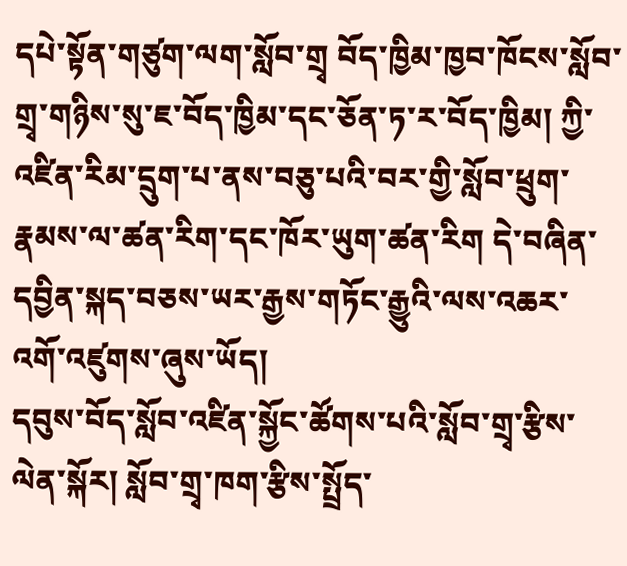དཔེ་སྟོན་གཙུག་ལག་སློབ་གྲྭ བོད་ཁྱིམ་ཁྱབ་ཁོངས་སློབ་གྲྭ་གཉིས་སུ་ཇ་བོད་ཁྱིམ་དང་ཅོན་ཏ་ར་བོད་ཁྱིམ། ཀྱི་འཛིན་རིམ་དྲུག་པ་ནས་བཅུ་པའི་བར་གྱི་སློབ་ཕྲུག་རྣམས་ལ་ཚན་རིག་དང་ཁོར་ཡུག་ཚན་རིག དེ་བཞིན་དབྱིན་སྐད་བཅས་ཡར་རྒྱས་གཏོང་རྒྱུའི་ལས་འཆར་འགོ་འཛུགས་ཞུས་ཡོད།
དབུས་བོད་སློབ་འཛིན་སྐྱོང་ཚོགས་པའི་སློབ་གྲྭ་རྩིས་ལེན་སྐོར། སློབ་གྲྭ་ཁག་རྩིས་སྤྲོད་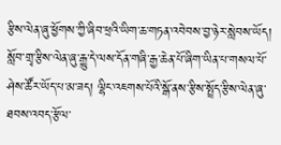རྩིས་ལེན་ཞུ་ཕྱོགས་ཀྱི་ཞིབ་ཕྲའི་ཡིག་ཆ་གཏན་འབེབས་བྱ་ཉེར་སླེབས་ཡོད། སློབ་གྲྭ་རྩིས་ལེན་ཞུ་རྒྱུ་དེ་ལས་དོན་གཞི་རྒྱ་ཆེན་པོ་ཞིག་ཡིན་པ་གསལ་པོ་ཤེས་ཚོར་ཡོད་པ་མ་ཟད། ལྷིང་འཇགས་པོའི་སྒོ་ནས་རྩིས་སྤྲོད་རྩིས་ལེན་ཞུ་ཐབས་འབད་རྩོལ་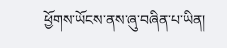ཕྱོགས་ཡོངས་ནས་ཞུ་བཞིན་པ་ཡིན།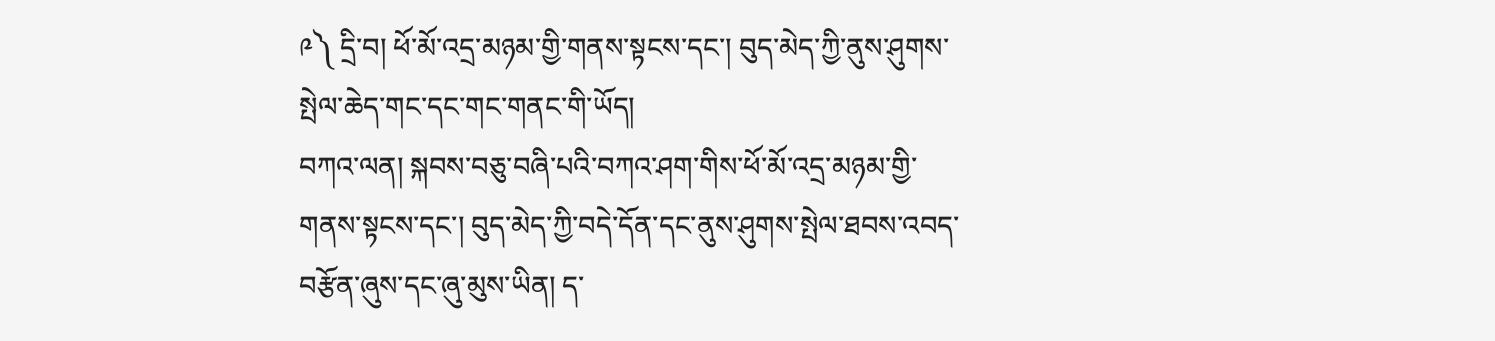༩༽ དྲི་བ། ཕོ་མོ་འདྲ་མཉམ་གྱི་གནས་སྟངས་དང་། བུད་མེད་ཀྱི་ནུས་ཤུགས་སྤེལ་ཆེད་གང་དང་གང་གནང་གི་ཡོད།
བཀའ་ལན། སྐབས་བཅུ་བཞི་པའི་བཀའ་ཤག་གིས་ཕོ་མོ་འདྲ་མཉམ་གྱི་གནས་སྟངས་དང་། བུད་མེད་ཀྱི་བདེ་དོན་དང་ནུས་ཤུགས་སྤེལ་ཐབས་འབད་བརྩོན་ཞུས་དང་ཞུ་མུས་ཡིན། ད་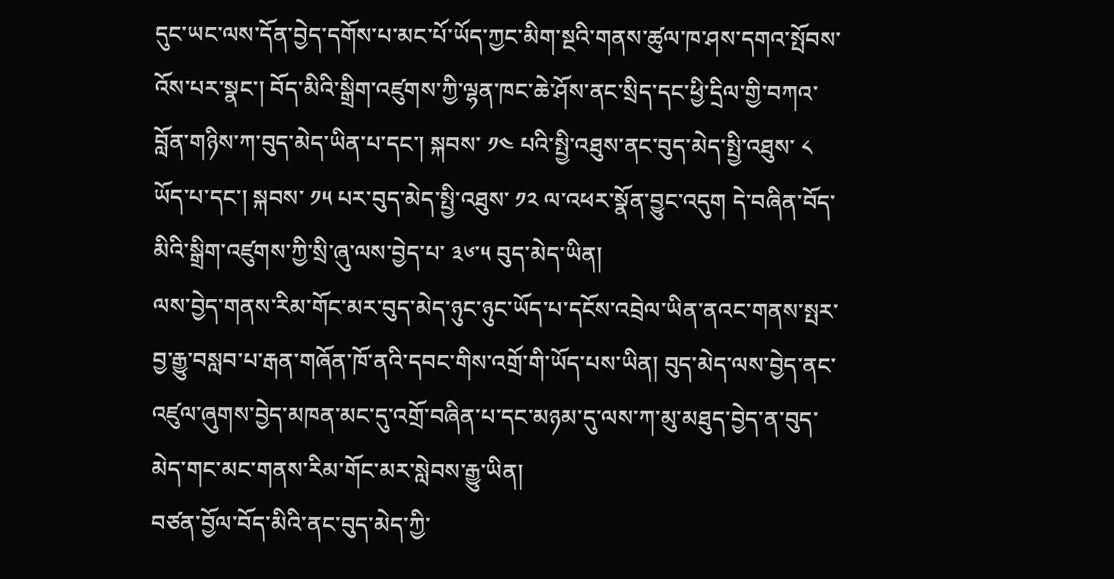དུང་ཡང་ལས་དོན་བྱེད་དགོས་པ་མང་པོ་ཡོད་ཀྱང་མིག་སྔའི་གནས་ཚུལ་ཁ་ཤས་དགའ་སྤོབས་འོས་པར་སྣང་། བོད་མིའི་སྒྲིག་འཛུགས་ཀྱི་ལྷན་ཁང་ཆེ་ཤོས་ནང་སྲིད་དང་ཕྱི་དྲིལ་གྱི་བཀའ་བློན་གཉིས་ཀ་བུད་མེད་ཡིན་པ་དང་། སྐབས་ ༡༤ པའི་སྤྱི་འཐུས་ནང་བུད་མེད་སྤྱི་འཐུས་ ༨ ཡོད་པ་དང་། སྐབས་ ༡༥ པར་བུད་མེད་སྤྱི་འཐུས་ ༡༢ ལ་འཕར་སྣོན་བྱུང་འདུག དེ་བཞིན་བོད་མིའི་སྒྲིག་འཛུགས་ཀྱི་སྲི་ཞུ་ལས་བྱེད་པ་ ༣༦་༥ བུད་མེད་ཡིན།
ལས་བྱེད་གནས་རིམ་གོང་མར་བུད་མེད་ཉུང་ཉུང་ཡོད་པ་དངོས་འབྲེལ་ཡིན་ནའང་གནས་སྤར་བྱ་རྒྱུ་བསླབ་པ་རྒན་གཞོན་ཁོ་ནའི་དབང་གིས་འགྲོ་གི་ཡོད་པས་ཡིན། བུད་མེད་ལས་བྱེད་ནང་འཛུལ་ཞུགས་བྱེད་མཁན་མང་དུ་འགྲོ་བཞིན་པ་དང་མཉམ་དུ་ལས་ཀ་མུ་མཐུད་བྱེད་ན་བུད་མེད་གང་མང་གནས་རིམ་གོང་མར་སླེབས་རྒྱུ་ཡིན།
བཙན་བྱོལ་བོད་མིའི་ནང་བུད་མེད་ཀྱི་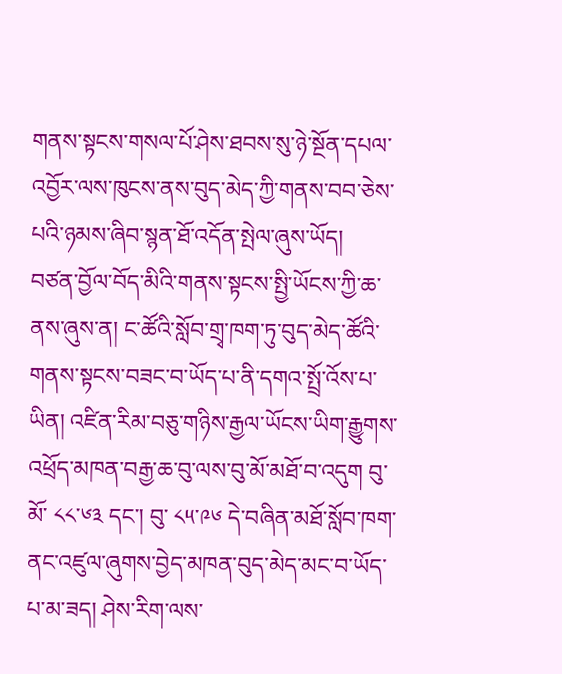གནས་སྟངས་གསལ་པོ་ཤེས་ཐབས་སུ་ཉེ་སྔོན་དཔལ་འབྱོར་ལས་ཁུངས་ནས་བུད་མེད་ཀྱི་གནས་བབ་ཅེས་པའི་ཉམས་ཞིབ་སྙན་ཐོ་འདོན་སྤེལ་ཞུས་ཡོད།
བཙན་བྱོལ་བོད་མིའི་གནས་སྟངས་སྤྱི་ཡོངས་ཀྱི་ཆ་ནས་ཞུས་ན། ང་ཚོའི་སློབ་གྲྭ་ཁག་ཏུ་བུད་མེད་ཚོའི་གནས་སྟངས་བཟང་བ་ཡོད་པ་ནི་དགའ་སྤྲོ་འོས་པ་ཡིན། འཛིན་རིམ་བཅུ་གཉིས་རྒྱལ་ཡོངས་ཡིག་རྒྱུགས་འཕྲོད་མཁན་བརྒྱ་ཆ་བུ་ལས་བུ་མོ་མཐོ་བ་འདུག བུ་མོ་ ༨༨་༦༣ དང་། བུ་ ༨༥་༩༦ དེ་བཞིན་མཐོ་སློབ་ཁག་ནང་འཛུལ་ཞུགས་བྱེད་མཁན་བུད་མེད་མང་བ་ཡོད་པ་མ་ཟད། ཤེས་རིག་ལས་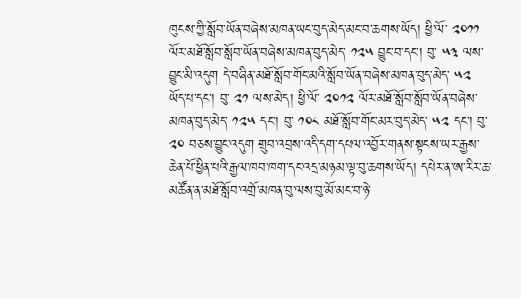ཁུངས་ཀྱི་སློབ་ཡོན་བཞེས་མཁན་ཡང་བུད་མེད་མང་བ་ཆགས་ཡོད། ཕྱི་ལོ་ ༢༠༡༡ ལོར་མཐོ་སློབ་སློབ་ཡོན་བཞེས་མཁན་བུད་མེད་ ༡༢༥ བྱུང་བ་དང་། བུ་ ༥༣ ལས་བྱུང་མི་འདུག དེ་བཞིན་མཐོ་སློབ་གོང་མའི་སློབ་ཡོན་བཞེས་མཁན་བུད་མེད་ ༥༢ ཡོད་པ་དང་། བུ་ ༢༡ ལས་མེད། ཕྱི་ལོ་ ༢༠༡༢ ལོར་མཐོ་སློབ་སློབ་ཡོན་བཞེས་མཁན་བུད་མེད་ ༡༢༥ དང་། བུ་ ༡༠༨ མཐོ་སློབ་གོང་མར་བུད་མེད་ ༥༢ དང་། བུ་ ༢༠ བཅས་བྱུང་འདུག གྲུབ་འབྲས་འདི་དག་དཔལ་འབྱོར་གནས་སྟངས་ཡར་རྒྱས་ཆེན་པོ་ཕྱིན་པའི་རྒྱལ་ཁབ་ཁག་དང་འདྲ་མཉམ་ལྟ་བུ་ཆགས་ཡོད། དཔེར་ན་ཨ་རིར་ཆ་མཚོན་ན་མཐོ་སློབ་འགྲོ་མཁན་བུ་ལས་བུ་མོ་མང་བ་ཉེ་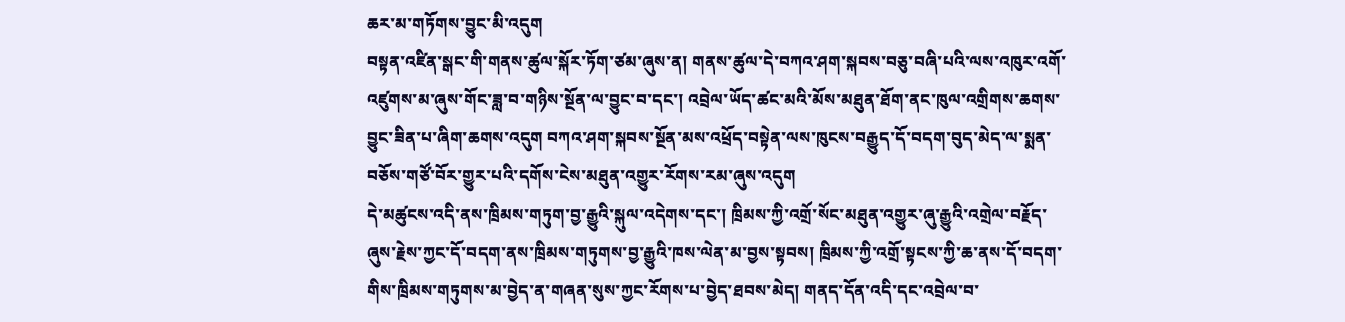ཆར་མ་གཏོགས་བྱུང་མི་འདུག
བསྟན་འཛིན་སྒང་གི་གནས་ཚུལ་སྐོར་ཏོག་ཙམ་ཞུས་ན། གནས་ཚུལ་དེ་བཀའ་ཤག་སྐབས་བཅུ་བཞི་པའི་ལས་འཁུར་འགོ་འཛུགས་མ་ཞུས་གོང་ཟླ་བ་གཉིས་སྔོན་ལ་བྱུང་བ་དང་། འབྲེལ་ཡོད་ཚང་མའི་མོས་མཐུན་ཐོག་ནང་ཁུལ་འགྲིགས་ཆགས་བྱུང་ཟིན་པ་ཞིག་ཆགས་འདུག བཀའ་ཤག་སྐབས་སྔོན་མས་འཕྲོད་བསྟེན་ལས་ཁུངས་བརྒྱུད་དོ་བདག་བུད་མེད་ལ་སྨན་བཅོས་གཙོ་བོར་གྱུར་པའི་དགོས་ངེས་མཐུན་འགྱུར་རོགས་རམ་ཞུས་འདུག
དེ་མཚུངས་འདི་ནས་ཁྲིམས་གཏུག་བྱ་རྒྱུའི་སྐུལ་འདེགས་དང་། ཁྲིམས་ཀྱི་འགྲོ་སོང་མཐུན་འགྱུར་ཞུ་རྒྱུའི་འགྲེལ་བརྗོད་ཞུས་རྗེས་ཀྱང་དོ་བདག་ནས་ཁྲིམས་གཏུགས་བྱ་རྒྱུའི་ཁས་ལེན་མ་བྱས་སྟབས། ཁྲིམས་ཀྱི་འགྲོ་སྟངས་ཀྱི་ཆ་ནས་དོ་བདག་གིས་ཁྲིམས་གཏུགས་མ་བྱེད་ན་གཞན་སུས་ཀྱང་རོགས་པ་བྱེད་ཐབས་མེད། གནད་དོན་འདི་དང་འབྲེལ་བ་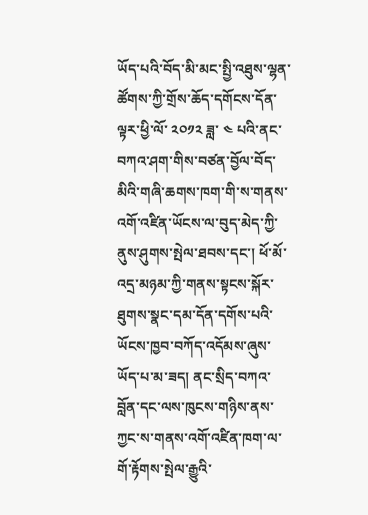ཡོད་པའི་བོད་མི་མང་སྤྱི་འཐུས་ལྷན་ཚོགས་ཀྱི་གྲོས་ཆོད་དགོངས་དོན་ལྟར་ཕྱི་ལོ་ ༢༠༡༢ ཟླ་ ༤ པའི་ནང་བཀའ་ཤག་གིས་བཙན་བྱོལ་བོད་མིའི་གཞི་ཆགས་ཁག་གི་ས་གནས་འགོ་འཛིན་ཡོངས་ལ་བུད་མེད་ཀྱི་ནུས་ཤུགས་སྤེལ་ཐབས་དང་། ཕོ་མོ་འདྲ་མཉམ་ཀྱི་གནས་སྟངས་སྐོར་ཐུགས་སྣང་དམ་དོན་དགོས་པའི་ཡོངས་ཁྱབ་བཀོད་འདོམས་ཞུས་ཡོད་པ་མ་ཟད། ནང་སྲིད་བཀའ་བློན་དང་ལས་ཁུངས་གཉིས་ནས་ཀྱང་ས་གནས་འགོ་འཛིན་ཁག་ལ་གོ་རྟོགས་སྤེལ་རྒྱུའི་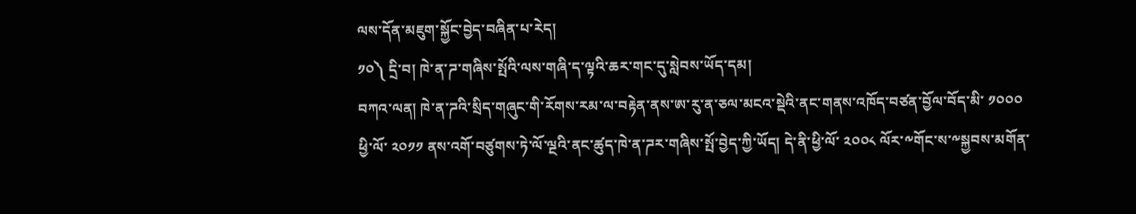ལས་དོན་མཇུག་སྐྱོང་བྱེད་བཞིན་པ་རེད།
༡༠༽ དྲི་བ། ཁེ་ན་ཌ་གཞིས་སྤོའི་ལས་གཞི་ད་ལྟའི་ཆར་གང་དུ་སླེབས་ཡོད་དམ།
བཀའ་ལན། ཁེ་ན་ཌའི་སྲིད་གཞུང་གི་རོགས་རམ་ལ་བརྟེན་ནས་ཨ་རུ་ན་ཅལ་མངའ་སྡེའི་ནང་གནས་འཁོད་བཙན་བྱོལ་བོད་མི་ ༡༠༠༠ ཕྱི་ལོ་ ༢༠༡༡ ནས་འགོ་བཙུགས་ཏེ་ལོ་ལྔའི་ནང་ཚུད་ཁེ་ན་ཌར་གཞིས་སྤོ་བྱེད་ཀྱི་ཡོད། དེ་ནི་ཕྱི་ལོ་ ༢༠༠༨ ལོར་༸གོང་ས་༸སྐྱབས་མགོན་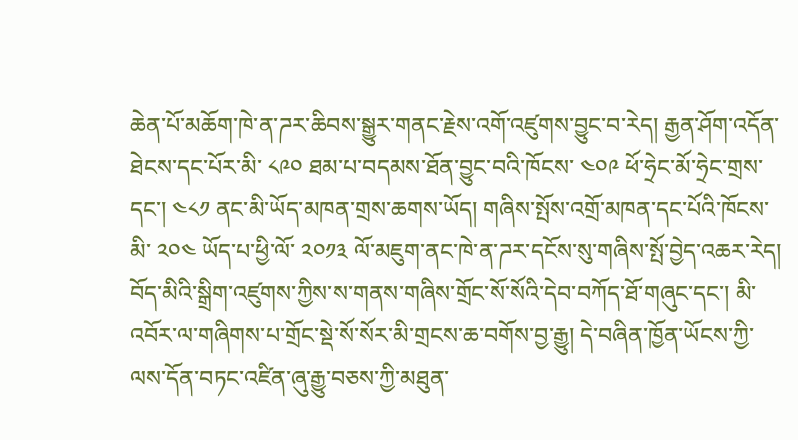ཆེན་པོ་མཆོག་ཁེ་ན་ཌར་ཆིབས་སྒྱུར་གནང་རྗེས་འགོ་འཛུགས་བྱུང་བ་རེད། རྒྱན་ཤོག་འདོན་ཐེངས་དང་པོར་མི་ ༨༩༠ ཐམ་པ་བདམས་ཐོན་བྱུང་བའི་ཁོངས་ ༤༠༩ ཕོ་ཧྲེང་མོ་ཧྲེང་གྲས་དང་། ༤༨༡ ནང་མི་ཡོད་མཁན་གྲས་ཆགས་ཡོད། གཞིས་སྤོས་འགྲོ་མཁན་དང་པོའི་ཁོངས་མི་ ༢༠༤ ཡོད་པ་ཕྱི་ལོ་ ༢༠༡༣ ལོ་མཇུག་ནང་ཁེ་ན་ཌར་དངོས་སུ་གཞིས་སྤོ་བྱེད་འཆར་རེད། བོད་མིའི་སྒྲིག་འཛུགས་ཀྱིས་ས་གནས་གཞིས་གྲོང་སོ་སོའི་དེབ་བཀོད་ཐོ་གཞུང་དང་། མི་འབོར་ལ་གཞིགས་པ་གྲོང་སྡེ་སོ་སོར་མི་གྲངས་ཆ་བགོས་བྱ་རྒྱུ། དེ་བཞིན་ཁྱོན་ཡོངས་ཀྱི་ལས་དོན་བཏང་འཛིན་ཞུ་རྒྱུ་བཅས་ཀྱི་མཐུན་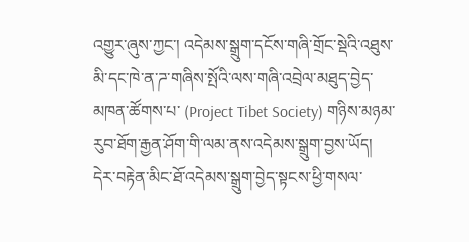འགྱུར་ཞུས་ཀྱང་། འདེམས་སྒྲུག་དངོས་གཞི་གྲོང་སྡེའི་འཐུས་མི་དང་ཁེ་ན་ཌ་གཞིས་སྤོའི་ལས་གཞི་འབྲེལ་མཐུད་བྱེད་མཁན་ཚོགས་པ་ (Project Tibet Society) གཉིས་མཉམ་རུབ་ཐོག་རྒྱན་ཤོག་གི་ལམ་ནས་འདེམས་སྒྲུག་བྱས་ཡོད། དེར་བརྟེན་མིང་ཐོ་འདེམས་སྒྲུག་བྱེད་སྟངས་ཕྱི་གསལ་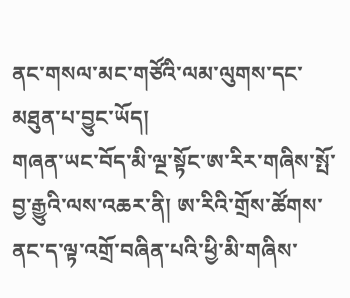ནང་གསལ་མང་གཙོའི་ལམ་ལུགས་དང་མཐུན་པ་བྱུང་ཡོད།
གཞན་ཡང་བོད་མི་ལྔ་སྟོང་ཨ་རིར་གཞིས་སྤོ་བྱ་རྒྱུའི་ལས་འཆར་ནི། ཨ་རིའི་གྲོས་ཚོགས་ནང་ད་ལྟ་འགྲོ་བཞིན་པའི་ཕྱི་མི་གཞིས་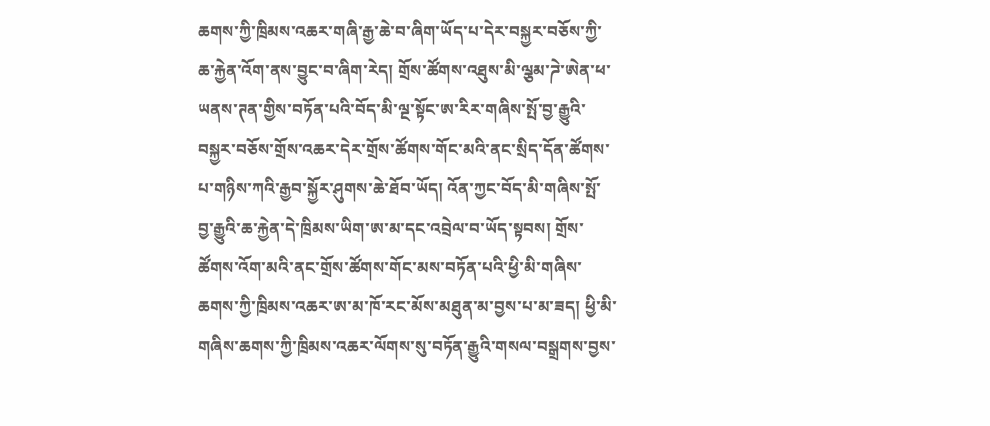ཆགས་ཀྱི་ཁྲིམས་འཆར་གཞི་རྒྱ་ཆེ་བ་ཞིག་ཡོད་པ་དེར་བསྐྱར་བཅོས་ཀྱི་ཆ་རྐྱེན་འོག་ནས་བྱུང་བ་ཞིག་རེད། གྲོས་ཚོགས་འཐུས་མི་ལྕམ་ཌེ་ཨེན་ཕ་ཡནས་ཊན་གྱིས་བཏོན་པའི་བོད་མི་ལྔ་སྟོང་ཨ་རིར་གཞིས་སྤོ་བྱ་རྒྱུའི་བསྐྱར་བཅོས་གྲོས་འཆར་དེར་གྲོས་ཚོགས་གོང་མའི་ནང་སྲིད་དོན་ཚོགས་པ་གཉིས་ཀའི་རྒྱབ་སྐྱོར་ཤུགས་ཆེ་ཐོབ་ཡོད། འོན་ཀྱང་བོད་མི་གཞིས་སྤོ་བྱ་རྒྱུའི་ཆ་རྐྱེན་དེ་ཁྲིམས་ཡིག་ཨ་མ་དང་འབྲེལ་བ་ཡོད་སྟབས། གྲོས་ཚོགས་འོག་མའི་ནང་གྲོས་ཚོགས་གོང་མས་བཏོན་པའི་ཕྱི་མི་གཞིས་ཆགས་ཀྱི་ཁྲིམས་འཆར་ཨ་མ་ཁོ་རང་མོས་མཐུན་མ་བྱས་པ་མ་ཟད། ཕྱི་མི་གཞིས་ཆགས་ཀྱི་ཁྲིམས་འཆར་ལོགས་སུ་བཏོན་རྒྱུའི་གསལ་བསྒྲགས་བྱས་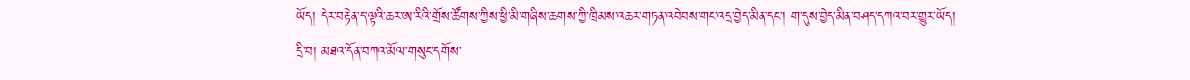ཡོད། དེར་བརྟེན་ད་ལྟའི་ཆར་ཨ་རིའི་གྲོས་ཚོགས་ཀྱིས་ཕྱི་མི་གཞིས་ཆགས་ཀྱི་ཁྲིམས་འཆར་གཏན་འབེབས་གང་འདྲ་བྱེད་མིན་དང་། ག་དུས་བྱེད་མིན་བཤད་དཀའ་བར་གྱུར་ཡོད།
དྲི་བ། མཐའ་དོན་བཀའ་མོལ་གསུང་དགོས་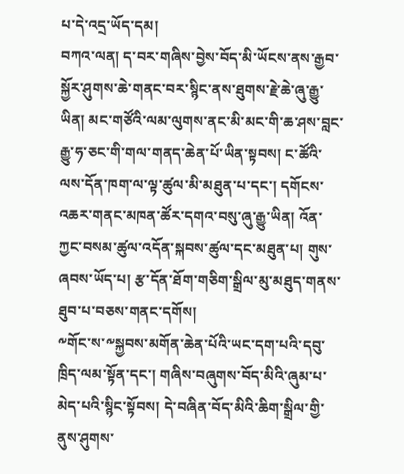པ་དེ་འདྲ་ཡོད་དམ།
བཀའ་ལན། ད་བར་གཞིས་བྱེས་བོད་མི་ཡོངས་ནས་རྒྱབ་སྐྱོར་ཤུགས་ཆེ་གནང་བར་སྙིང་ནས་ཐུགས་རྗེ་ཆེ་ཞུ་རྒྱུ་ཡིན། མང་གཙོའི་ལམ་ལུགས་ནང་མི་མང་གི་ཆ་ཤས་བླང་རྒྱུ་ཧ་ཅང་གི་གལ་གནད་ཆེན་པོ་ཡིན་སྟབས། ང་ཚོའི་ལས་དོན་ཁག་ལ་ལྟ་ཚུལ་མི་མཐུན་པ་དང་། དགོངས་འཆར་གནང་མཁན་ཚོར་དགའ་བསུ་ཞུ་རྒྱུ་ཡིན། འོན་ཀྱང་བསམ་ཚུལ་འདོན་སྐབས་ཚུལ་དང་མཐུན་པ། གུས་ཞབས་ཡོད་པ། རྩ་དོན་ཐོག་གཅིག་སྒྲིལ་མུ་མཐུད་གནས་ཐུབ་པ་བཅས་གནང་དགོས།
༸གོང་ས་༸སྐྱབས་མགོན་ཆེན་པོའི་ཡང་དག་པའི་དབུ་ཁྲིད་ལམ་སྟོན་དང་། གཞིས་བཞུགས་བོད་མིའི་ཞུམ་པ་མེད་པའི་སྙིང་སྟོབས། དེ་བཞིན་བོད་མིའི་ཆིག་སྒྲིལ་གྱི་ནུས་ཤུགས་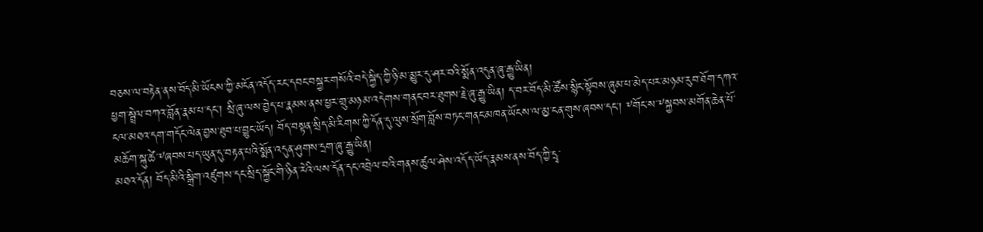བཅས་ལ་བརྟེན་ནས་བོད་མི་ཡོངས་ཀྱི་མངོན་འདོད་རང་དབང་བསྐྱར་གསོའི་བདེ་སྐྱིད་ཀྱི་ཉི་མ་མྱུར་དུ་ཤར་བའི་སྨོན་འདུན་ཞུ་རྒྱུ་ཡིན།
ཕྱག་སྦྲེལ་བཀའ་བློན་རྣམ་པ་དང་། སྲི་ཞུ་ལས་བྱེད་པ་རྣམས་ནས་ཕྱར་གྲུ་མཉམ་འདེགས་གནང་བར་ཐུགས་རྗེ་ཞུ་རྒྱུ་ཡིན། ད་བར་བོད་མི་ཚོས་སྙིང་སྟོབས་ཞུམ་པ་མེད་པར་མཉམ་རུབ་ཐོག་དཀའ་ངལ་མཐའ་དག་གདོང་ལེན་བྱས་ཐུབ་པ་བྱུང་ཡོད། བོད་བསྟན་སྲིད་མི་རིགས་ཀྱི་དོན་དུ་ལུས་སྲོག་བློས་བཏང་གནང་མཁན་ཡོངས་ལ་མྱ་ངན་གུས་ཞབས་དང་། ༸གོང་ས་༸སྐྱབས་མགོན་ཆེན་པོ་མཆོག་སྐུ་ཚེ་༸ཞབས་པད་ཡུན་དུ་བརྟན་པའི་སྨོན་འདུན་ཤུགས་དྲག་ཞུ་རྒྱུ་ཡིན།
མཐའ་དོན། བོད་མིའི་སྒྲིག་འཛུགས་དང་སྲིད་སྐྱོང་གི་ཉིན་རེའི་ལས་དོན་དང་འབྲེལ་བའི་གནས་ཚུལ་ཤེས་འདོད་ཡོད་རྣམས་ནས་བོད་ཀྱི་དྲྭ་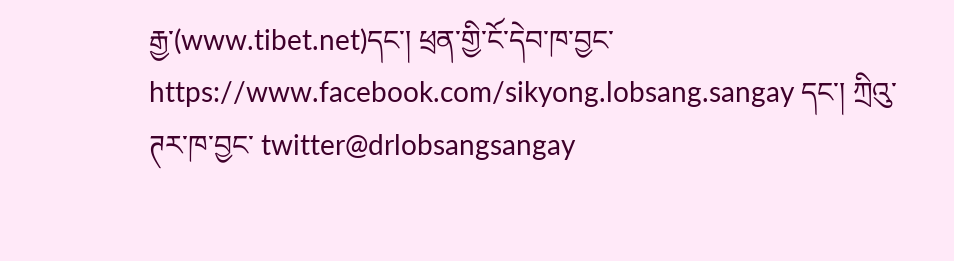རྒྱ་(www.tibet.net)དང་། ཕྲན་གྱི་ངོ་དེབ་ཁ་བྱང་ https://www.facebook.com/sikyong.lobsang.sangay དང་། ཀྲིའུ་ཊར་ཁ་བྱང་ twitter@drlobsangsangay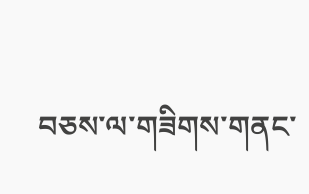བཅས་ལ་གཟིགས་གནང་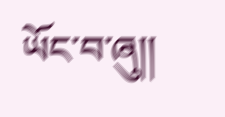ཡོང་བ་ཞུ།།